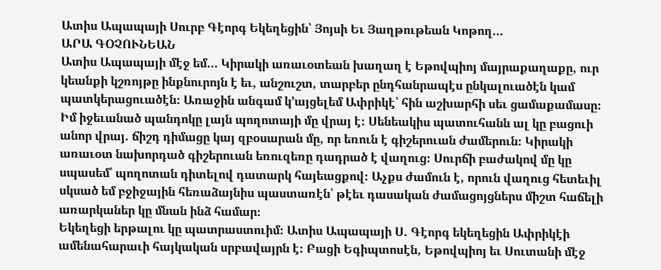Ատիս Ապապայի Սուրբ Գէորգ Եկեղեցին՝ Յոյսի Եւ Յաղթութեան Կոթող…
ԱՐԱ ԳՕՉՈՒՆԵԱՆ
Ատիս Ապապայի մէջ եմ… Կիրակի առաւօտեան խաղաղ է Եթովպիոյ մայրաքաղաքը, ուր կեանքի կշռոյթը ինքնուրոյն է եւ, անշուշտ, տարբեր ընդհանրապէս ընկալուածէն կամ պատկերացուածէն։ Առաջին անգամ կ՚այցելեմ Ափրիկէ՝ հին աշխարհի սեւ ցամաքամասը։
Իմ իջեւանած պանդոկը լայն պողոտայի մը վրայ է։ Սենեակիս պատուհանն ալ կը բացուի անոր վրայ. ճիշդ դիմացը կայ զբօսարան մը, որ եռուն է գիշերուան ժամերուն։ Կիրակի առաւօտ նախորդած գիշերուան եռուզեռը դադրած է վաղուց։ Սուրճի բաժակով մը կը սպասեմ՝ պողոտան դիտելով դատարկ հայեացքով։ Աչքս ժամուն է, որուն վաղուց հետեւիլ սկսած եմ բջիջային հեռաձայնիս պաստառէն՝ թէեւ դասական ժամացոյցներս միշտ հաճելի առարկաներ կը մնան ինձ համար։
Եկեղեցի երթալու կը պատրաստուիմ։ Ատիս Ապապայի Ս. Գէորգ եկեղեցին Ափրիկէի ամենահարաւի հայկական սրբավայրն է։ Բացի Եգիպտոսէն, Եթովպիոյ եւ Սուտանի մէջ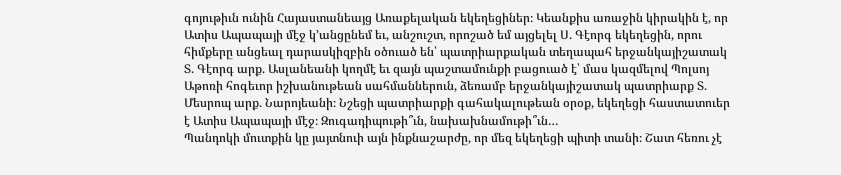գոյութիւն ունին Հայաստանեայց Առաքելական եկեղեցիներ։ Կեանքիս առաջին կիրակին է, որ Ատիս Ապապայի մէջ կ՚անցընեմ եւ, անշուշտ, որոշած եմ այցելել Ս. Գէորգ եկեղեցին, որու հիմքերը անցեալ դարասկիզբին օծուած են՝ պատրիարքական տեղապահ երջանկայիշատակ Տ. Գէորգ արք. Ասլանեանի կողմէ եւ զայն պաշտամունքի բացուած է՝ մաս կազմելով Պոլսոյ Աթոռի հոգեւոր իշխանութեան սահմաններուն, ձեռամբ երջանկայիշատակ պատրիարք Տ. Մեսրոպ արք. Նարոյեանի։ Նշեցի պատրիարքի գահակալութեան օրօք, եկեղեցի հաստատուեր է Ատիս Ապապայի մէջ։ Զուգադիպութի՞ւն, նախախնամութի՞ւն…
Պանդոկի մուտքին կը յայտնուի այն ինքնաշարժը, որ մեզ եկեղեցի պիտի տանի։ Շատ հեռու չէ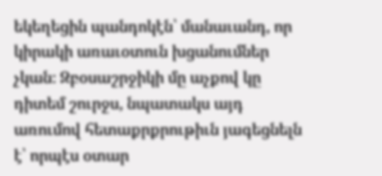եկեղեցին պանդոկէն՝ մանաւանդ, որ կիրակի առաւօտուն խցանումներ չկան։ Զբօսաշրջիկի մը աչքով կը դիտեմ շուրջս, նպատակս այդ առումով հետաքրքրութիւն յագեցնելն է՝ որպէս օտար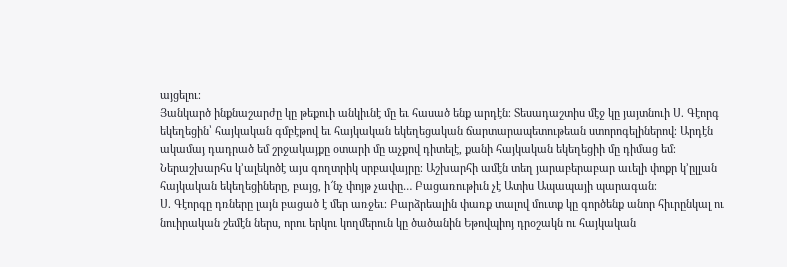այցելու։
Յանկարծ ինքնաշարժը կը թեքուի անկիւնէ մը եւ հասած ենք արդէն։ Տեսադաշտիս մէջ կը յայտնուի Ս. Գէորգ եկեղեցին՝ հայկական գմբէթով եւ հայկական եկեղեցական ճարտարապետութեան ստորոգելիներով։ Արդէն ակամայ դադրած եմ շրջակայքը օտարի մը աչքով դիտելէ, քանի հայկական եկեղեցիի մը դիմաց եմ։ Ներաշխարհս կ՚ալեկոծէ այս գողտրիկ սրբավայրը։ Աշխարհի ամէն տեղ յարաբերաբար աւելի փոքր կ՚ըլլան հայկական եկեղեցիները, բայց, ի՜նչ փոյթ չափը… Բացառութիւն չէ Ատիս Ապապայի պարագան։
Ս. Գէորգը դռները լայն բացած է մեր առջեւ։ Բարձրեալին փառք տալով մուտք կը գործենք անոր հիւրընկալ ու նուիրական շեմէն ներս, որու երկու կողմերուն կը ծածանին Եթովպիոյ դրօշակն ու հայկական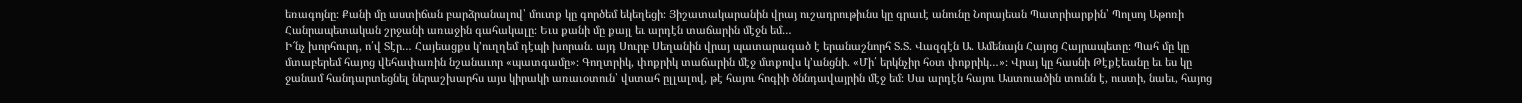եռագոյնը։ Քանի մը աստիճան բարձրանալով՝ մուտք կը գործեմ եկեղեցի։ Յիշատակարանին վրայ ուշադրութիւնս կը գրաւէ անունը Նորայեան Պատրիարքին՝ Պոլսոյ Աթոռի Հանրապետական շրջանի առաջին գահակալը։ Եւս քանի մը քայլ եւ արդէն տաճարին մէջն եմ…
Ի՜նչ խորհուրդ, ո՛վ Տէր… Հայեացքս կ՚ուղղեմ դէպի խորան. այդ Սուրբ Սեղանին վրայ պատարագած է երանաշնորհ Տ.Տ. Վազգէն Ա. Ամենայն Հայոց Հայրապետը։ Պահ մը կը մտաբերեմ հայոց վեհափառին նշանաւոր «պատգամը»։ Գողտրիկ, փոքրիկ տաճարին մէջ մտքովս կ՚անցնի. «Մի՛ երկնչիր հօտ փոքրիկ…»։ Վրայ կը հասնի Թէքէեանը եւ ես կը ջանամ հանդարտեցնել ներաշխարհս այս կիրակի առաւօտուն՝ վստահ ըլլալով, թէ հայու հոգիի ծննդավայրին մէջ եմ։ Սա արդէն հայու Աստուածին տունն է, ուստի, նաեւ, հայոց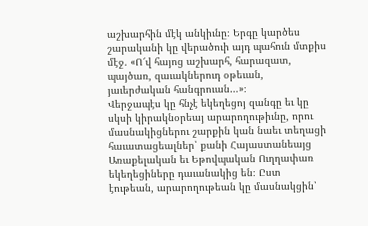աշխարհին մէկ անկիւնը։ Երգը կարծես շարականի կը վերածուի այդ պահուն մտքիս մէջ. «Ո՜վ հայոց աշխարհ, հարազատ, պայծառ, զաւակներուդ օթեւան, յաւերժական հանգրուան…»։
Վերջապէս կը հնչէ եկեղեցոյ զանգը եւ կը սկսի կիրակնօրեայ արարողութիւնը, որու մասնակիցներու շարքին կան նաեւ տեղացի հաւատացեալներ՝ քանի Հայաստանեայց Առաքելական եւ Եթովպական Ուղղափառ եկեղեցիները դաւանակից են։ Ըստ էութեան, արարողութեան կը մասնակցին՝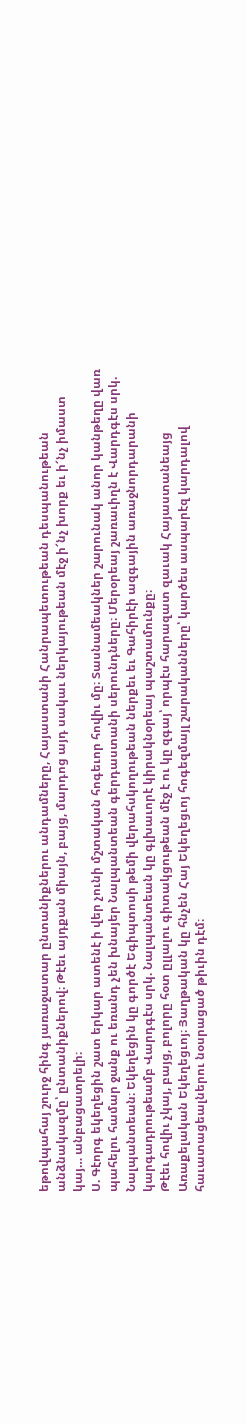եթովպահայ շուրջ հինգ յառաջատար ընտանիքներու անդամները, Հայաստանի Հանրապետութեան դեսպանութեան անձնակազմը՝ ընտանիքներով։ Թէեւ այդքան միայն, բայց, մարդոց այդ սակաւ ներկայութեան մէջ ի՜նչ խորք եւ ի՜նչ իմաստ կայ… անբացատրելի։
Ս. Գէորգ եկեղեցին շատ երկար ատենէ ի վեր չունի մշտական հոգեւոր հովիւ մը։ Տասնամեակներ շարունակ անոր կանթեղը վառ պահելու համար ջանք ու եռանդ չեն խնայեր Նալպանտեան գերդաստանի սերունդները։ Մերօրեայ շառաւիղն է Վարդգէս սրկ. Նալպանտեան։ Եկեղեցին կը գործէ Եգիպտոսի թեմի վերահսկողութեան ներքեւ եւ Գահիրէի ազգային առաջնորդարանի կարգադրութեամբ Վարդգէս սրկ. Նալպանտեան կը գլխաւորէ կիրակնօրեայ պաշտամունքը։
Թէեւ հովիւ չկայ, բայց, բոլորը հօտ ըլլալու գիտակցութեան մէջ է ու կը զգայ՝ որպէս հարազատ զաւակ Հայաստանեայց Առաքելական Եկեղեցւոյ։ Յաղթական կը հնչեն Հայ Եկեղեցւոյ հոգեզմայլ շարականները՝ կարծես ասպարէզ կարդալով հաւատացեալներու նօսրացած թիւին դէմ։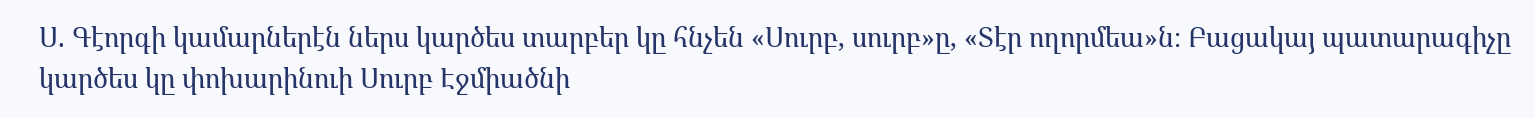Ս. Գէորգի կամարներէն ներս կարծես տարբեր կը հնչեն «Սուրբ, սուրբ»ը, «Տէր ողորմեա»ն։ Բացակայ պատարագիչը կարծես կը փոխարինուի Սուրբ Էջմիածնի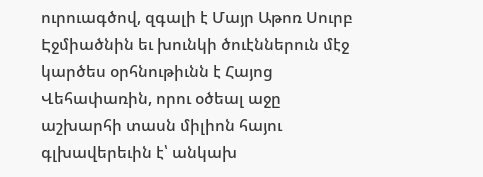ուրուագծով, զգալի է Մայր Աթոռ Սուրբ Էջմիածնին եւ խունկի ծուէններուն մէջ կարծես օրհնութիւնն է Հայոց Վեհափառին, որու օծեալ աջը աշխարհի տասն միլիոն հայու գլխավերեւին է՝ անկախ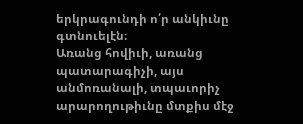երկրագունդի ո՛ր անկիւնը գտնուելէն։
Առանց հովիւի, առանց պատարագիչի, այս անմոռանալի, տպաւորիչ արարողութիւնը մտքիս մէջ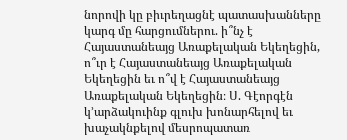նորովի կը բիւրեղացնէ պատասխանները կարգ մը հարցումներու. ի՞նչ է Հայաստանեայց Առաքելական Եկեղեցին, ո՞ւր է Հայաստանեայց Առաքելական Եկեղեցին եւ ո՞վ է Հայաստանեայց Առաքելական Եկեղեցին։ Ս. Գէորգէն կ՚արձակուինք գլուխ խոնարհելով եւ խաչակնքելով մեսրոպատառ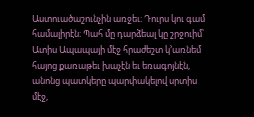Աստուածաշունչին առջեւ։ Դուրս կու գամ համալիրէն։ Պահ մը դարձեալ կը շրջուիմ՝ Ատիս Ապապայի մէջ հրաժեշտ կ՚առնեմ հայոց քառաթեւ խաչէն եւ եռագոյնէն, անոնց պատկերը պարփակելով սրտիս մէջ,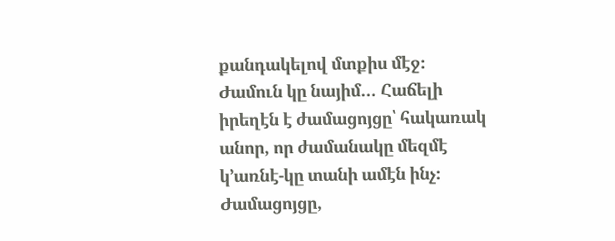քանդակելով մտքիս մէջ։
Ժամուն կը նայիմ… Հաճելի իրեղէն է ժամացոյցը՝ հակառակ անոր, որ ժամանակը մեզմէ կ՚առնէ-կը տանի ամէն ինչ։ Ժամացոյցը,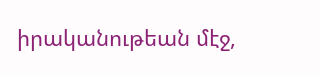իրականութեան մէջ,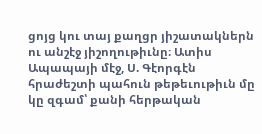ցոյց կու տայ քաղցր յիշատակներն ու անշէջ յիշողութիւնը։ Ատիս Ապապայի մէջ, Ս. Գէորգէն հրաժեշտի պահուն թեթեւութիւն մը կը զգամ՝ քանի հերթական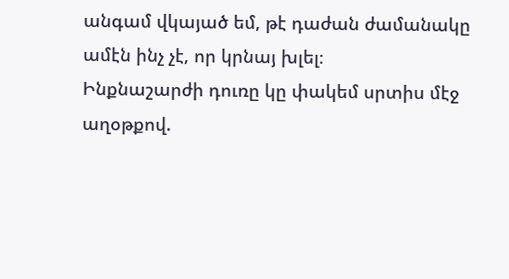անգամ վկայած եմ, թէ դաժան ժամանակը ամէն ինչ չէ, որ կրնայ խլել։
Ինքնաշարժի դուռը կը փակեմ սրտիս մէջ աղօթքով.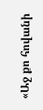«Աջ քո հովանի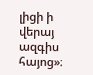լիցի ի վերայ ազգիս հայոց»։